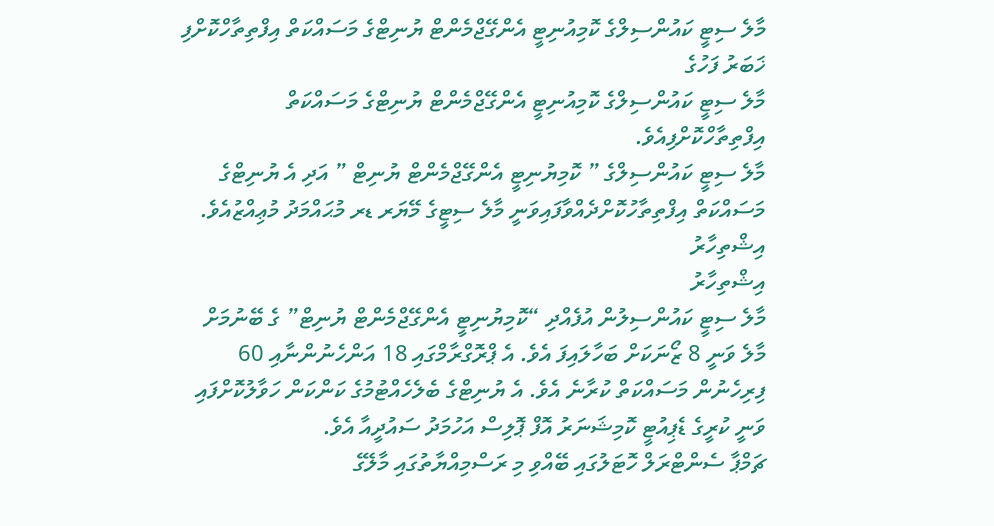މާލެ ސިޓީ ކައުންސިލްގެ ކޮމިއުނިޓީ އެންގޭޖްމެންޓް ޔުނިޓްގެ މަސައްކަތް އިފްތިތާހްކޮށްފި
ޚަބަރު ފަހުގެ
މާލެ ސިޓީ ކައުންސިލްގެ ކޮމިއުނިޓީ އެންގޭޖްމެންޓް ޔުނިޓްގެ މަސައްކަތް އިފްތިތާހްކޮށްފިއެވެ.
މާލެ ސިޓީ ކައުންސިލްގެ ” ކޮމިޔުނިޓީ އެންގޭޖްމެންޓް ޔުނިޓް ” އަދި އެ ޔުނިޓްގެ މަސައްކަތް އިފްތިތާހުކޮށްދެއްވާފައިވަނީ މާލެ ސިޓީގެ މޭޔަރ ޑރ މުޙައްމަދު މުޢިއްޒުއެވެ.
އިޝްތިހާރު
އިޝްތިހާރު
މާލެ ސިޓީ ކައުންސިލުން އުފެއްދި “ކޮމިޔުނިޓީ އެންގޭޖްމެންޓް ޔުނިޓް” ގެ ބޭނުމަށް މާލެ ވަނީ 8 ޒޯނަކަށް ބަހާލައިފަ އެވެ. އެ ޕްރޮގްރާމްގައި 18 އަންހެނުންނާއި 60 ފިރިހެނުން މަސައްކަތް ކުރާނެ އެވެ. އެ ޔުނިޓްގެ ބެލެހެއްޓުމުގެ ކަންކަން ހަވާލުކޮށްފައި ވަނީ ކުރީގެ ޑެޕިއުޓީ ކޮމިޝަނަރު އޮފް ޕޮލިސް އަހުމަދު ސައުދީއާ އެވެ.
ޗަމްޕާ ސެންޓްރަލް ހޮޓަލުގައި ބޭއްވި މި ރަސްމިއްޔާތުގައި މާލޭގެ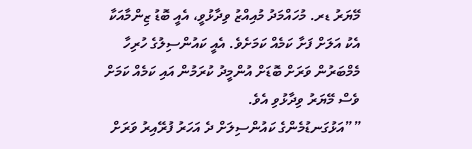މޭޔަރު ޑރ. މުހައްމަދު މުއިއްޒު ވިދާޅުވީ، އެއީ ބޮޑު ޒިންމާއަކާ އެކު އަލަށް ފަށާ ކަމެއް ކަމަށެވެ. އެއީ ކައުންސިލުގެ ހުރިހާ މެމްބަރުން ވަރަށް ބޮޑަށް އުންމީދު ކުރަމުން އައި ކަމެއް ކަމަށް ވެސް މޭޔަރު ވިދާޅުވި އެވެ.
””އަޅުގަނޑުމެންގެ ކައުންސިލަށް ދެ އަހަރު ފުރޭއިރު ވަރަށް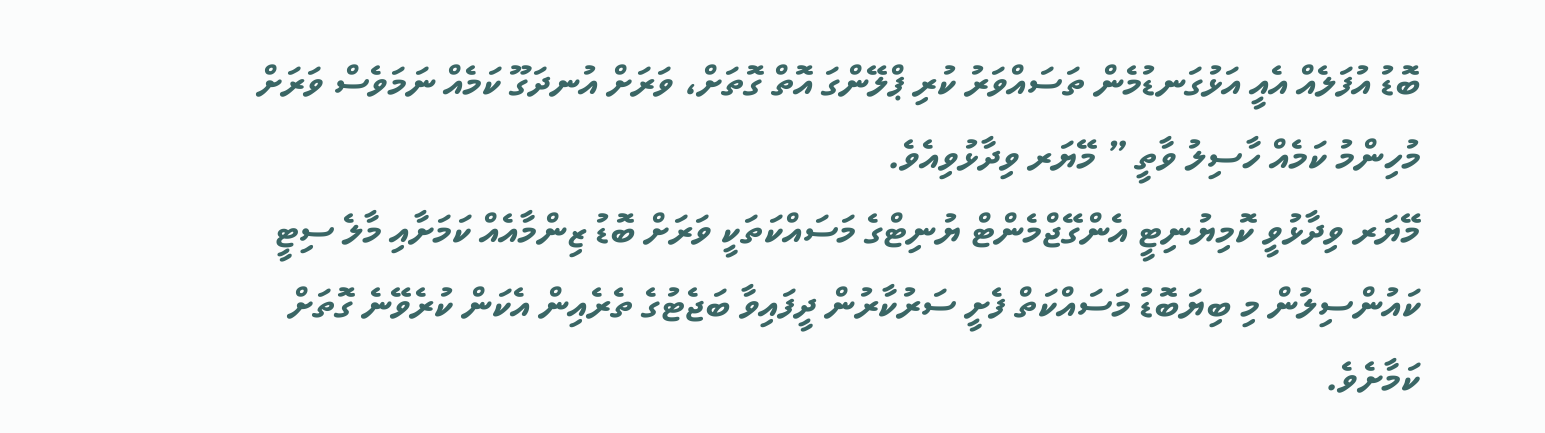ބޮޑު އުފަލެއް އެއީ އަޅުގަނޑުމެން ތަސައްވަރު ކުރި ޕްލޭންގަ އޮތް ގޮތަށް، ވަރަށް އުނދަގޫ ކަމެއް ނަމަވެސް ވަރަށް މުހިންމު ކަމެއް ހާސިލު ވާތީ ” މޭޔަރ ވިދާޅުވިއެވެ.
މޭޔަރ ވިދާޅުވީ ކޮމިޔުނިޓީ އެންގޭޖްމެންޓް ޔުނިޓްގެ މަސައްކަތަކީ ވަރަށް ބޮޑު ޒިންމާއެއް ކަމަށާއި މާލެ ސިޓީ ކައުންސިލުން މި ބިޔަބޮޑު މަސައްކަތް ފެށީ ސަރުކާރުން ދީފައިވާ ބަޖެޓުގެ ތެރެއިން އެކަން ކުރެވޭނެ ގޮތަށް ކަމާށެވެ.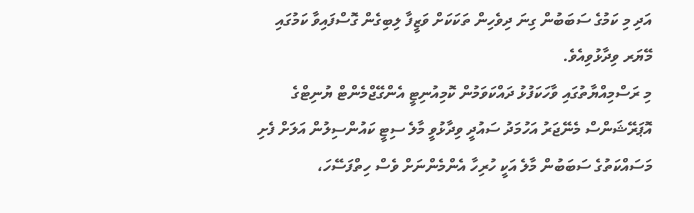އަދި މި ކަމުގެ ސަބަބުން ގިނަ ދިވެހިން ތަކަކަށް ވަޒީފާ ލިބިގެން ގޮސްފައިވާ ކަމުގައި މޭޔަރ ވިދާޅުވިއެވެ.
މި ރަސްމިއްޔާތުގައި ވާހަކަފުޅު ދައްކަވަމުން ކޮމިއުނިޓީ އެންގޭޖްމެންޓް ޔުނިޓްގެ އޮޕަރޭޝަންސް މެނޭޖަރު އަހުމަދު ސައުދީ ވިދާޅުވީ މާލެ ސިޓީ ކައުންސިލުން އަލަށް ފެށި މަސައްކަތުގެ ސަބަބުން މާލެ އަކީ ހުރިހާ އެންމެންނަށް ވެސް ހިތްފަސޭހަ،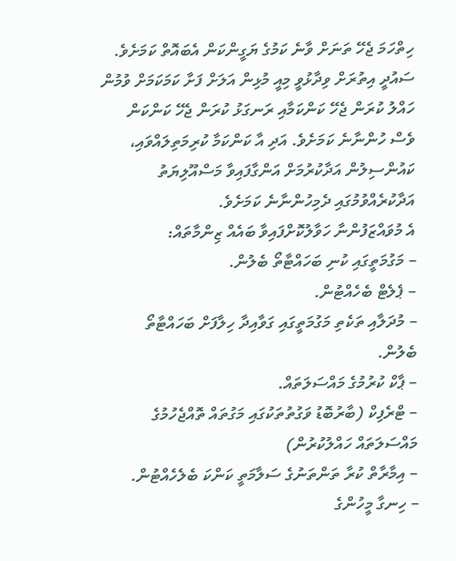ހިތްހަމަ ޖެހޭ ތަނަށް ވާނެ ކަމުގެ ޔަގީންކަން އެބައޮތް ކަމަށެވެ.
ސައުދީ އިތުރަށް ވިދާޅުވީ މިއީ މުޅިން އަލަށް ފަށާ ކަމަކަމަށް ވުމުން ހައްލު ކުރަން ޖެހޭ ކަންކަމާއި ރަނގަޅު ކުރަން ޖެހޭ ކަންކަން ވެސް ހުންނާނެ ކަމަށެވެ. އަދި އާ ކަންކަމާ ކުރިމަތިލައްވައި، ކައުންސިލުން އަދާކުރުމަށް އަންގާފައިވާ މަސްއޫލިޔަތު އަދާކުރެއްވުމުގައި ދެމިހުންނާނެ ކަމަށެވެ.
އެ މުވައްޒަފުންނާ ހަވާލުކޮށްފައިވާ ބައެއް ޒިންމާތައް:
– މަގުމަތީގައި ކުނި ބަހައްޓާތޯ ބެލުން.
– ޕެލެޓް ބެހެއްޓުން.
– މުދަލާއި ތަކެތި މަގުމަތީގައި ގަވާއިދާ ހިލާފަށް ބަހައްޓާތޯ ބެލުން.
– ޕާކް ކުރުމުގެ މައްސަލަތައް.
– ޓްރެފިކް (ބާރުބޮޑު ވަގުތުތަކުގައި މަގުތައް ތޮއްޖެހުމުގެ މައްސަލަތައް ހައްލުކުރުން)
– އިމާރާތް ކުރާ ތަންތަނުގެ ސަލާމަތީ ކަންކަ ބެލެހެއްޓުން.
– ހިނގާ މީހުންގެ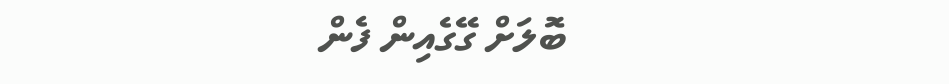ބޮލަށް ގޭގެއިން ފެން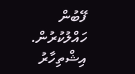ފޭބުން ހައްލުކުރުން.
އިޝްތިހާރު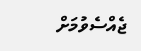ޖެއްސެވުމަށް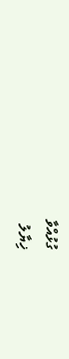ގުޅުއްވާ
ޚިޔާލު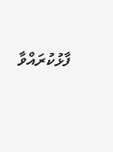ފާޅުކުރައްވާ